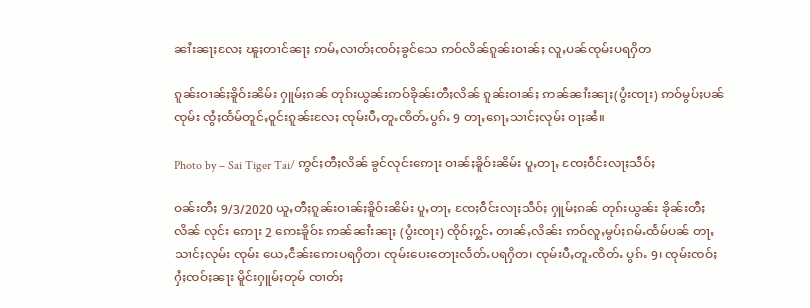ၼၢႆးၼႃႈလႄႈ ၽူႈတၢင်ၼႃႈ ဢမ်ႇလၢတ်ႈၸဝ်ႈၶွင်သေ ဢဝ်လိၼ်ၵူၼ်းဝၢၼ်ႈ လူႇပၼ်ၸုမ်းပရႁိတ

ၵူၼ်းဝၢၼ်ႈၶိူဝ်းၼိမ်း ႁူမ်ႈၵၼ် တုၵ်းယွၼ်းဢဝ်ၶိုၼ်းတီႈလိၼ် ၵူၼ်းဝၢၼ်ႈ ဢၼ်ၼၢႆးၼႃႈ(ပွႆးၸႃး) ဢဝ်မွပ်ႈပၼ် ၸုမ်း ၸွႆႈထႅမ်တူင်ႇဝူင်းၵူၼ်းလႄႈ ၸုမ်းပီႇတူႉၸိတ်ႉပွၵ်ႉ 9 တႃႇၵေႃႇသၢင်ႈလုမ်း ဝႃႈၼႆ။

Photo by – Sai Tiger Tai/ ဢွင်ႈတီႈလိၼ် ၶွင်လုင်းဢေႃး ဝၢၼ်ႈၶိူဝ်းၼိမ်း ပူႇတႃႇ ၸႄႈဝဵင်းလႃႈသဵဝ်ႈ

ဝၼ်းတီႈ 9/3/2020 ယူႇတီႈၵူၼ်းဝၢၼ်ႈၶိူဝ်းၼိမ်း ပူႇတႃႇ ၸႄႈဝဵင်းလႃႈသဵဝ်ႈ ႁူမ်ႈၵၼ် တုၵ်းယွၼ်း ၶိုၼ်းတီႈလိၼ် လုင်း ဢေႃး 2 ဢေႊၶိူဝ်ႊ ဢၼ်ၼၢႆးၼႃႈ (ပွႆးၸႃး) ၸိုဝ်ႈႁွင်ႉ တၢၼ်ႇလိၼ်း ဢဝ်လူႇမွပ်ႈၵမ်ႉထႅမ်ပၼ် တႃႇသၢင်ႈလုမ်း ၸုမ်း ယေႇငဵၼ်းဢေးပရႁိတ၊ ၸုမ်းပေးတေႃးလႅတ်ႉပရႁိတ၊ ၸုမ်းပီႇတူႉၸိတ်ႉ ပွၵ်ႉ 9၊ ၸုမ်းၸဝ်ႈႁႆႈၸဝ်ႈၼႃး မိူင်းႁူမ်ႈတုမ် ၸၢတ်ႈ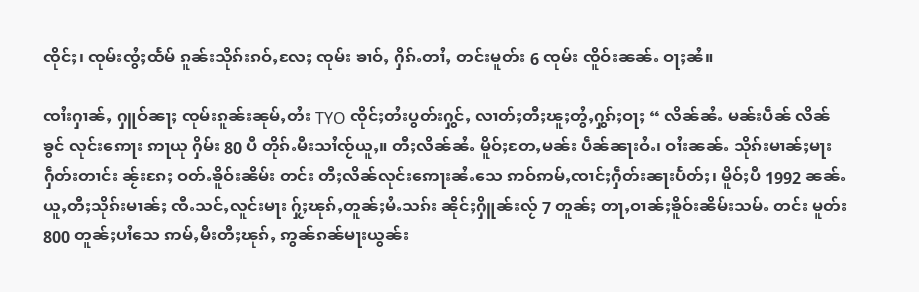ၸိုင်ႈ၊ ၸုမ်းၸွႆႈထႅမ် ၵူၼ်းသိုၵ်းၵဝ်ႇလႄႈ ၸုမ်း ၶၢဝ်ႇ ႁိၵ်ႉတၢႆႇ တင်းမူတ်း 6 ၸုမ်း ၸိူဝ်းၼၼ်ႉ ဝႃႈၼႆ။

ၸၢႆးႁၢၼ်ႇ ႁူဝ်ၼႃႈ ၸုမ်းၵူၼ်းၼုမ်ႇတႆး TYO ၸိုင်ႈတႆးပွတ်းႁွင်ႇ လၢတ်ႈတီႈၽူႈတွႆႇႁွၵ်ႈဝႃႈ “ လိၼ်ၼႆႉ မၼ်းပဵၼ် လိၼ် ၶွင် လုင်းဢေႃး ဢႃယု ႁိမ်း 80 ပီ တိုၵ်ႉမီးသၢႆၸႂ်ယူႇ။ တီႈလိၼ်ၼႆႉ မိူဝ်ႈတႄႇမၼ်း ပဵၼ်ၼႃးဝႆႉ၊ ဝၢႆးၼၼ်ႉ သိုၵ်းမၢၼ်ႈမႃး ႁဵတ်းတၢင်း ၼႂ်းၵႄႈ ဝတ်ႉၶိူဝ်းၼိမ်း တင်း တီႈလိၼ်လုင်းဢေႃးၼႆႉသေ ဢဝ်ဢမ်ႇၸၢင်ႈႁဵတ်းၼႃးပႅတ်ႈ၊ မိူဝ်ႈပီ 1992 ၼၼ်ႉ ယူႇတီႈသိုၵ်းမၢၼ်ႈ ၸီႉသင်ႇလူင်းမႃး ႁႂ်ႈၽုၵ်ႇတူၼ်ႈမႆႉသၵ်း ၼိုင်ႈႁိူၼ်းလႂ် 7 တူၼ်ႈ တႃႇဝၢၼ်ႈၶိူဝ်းၼိမ်းသမ်ႉ တင်း မူတ်း 800 တူၼ်ႈပၢႆသေ ဢမ်ႇမီးတီႈၽုၵ်ႇ ဢွၼ်ၵၼ်မႃးယွၼ်း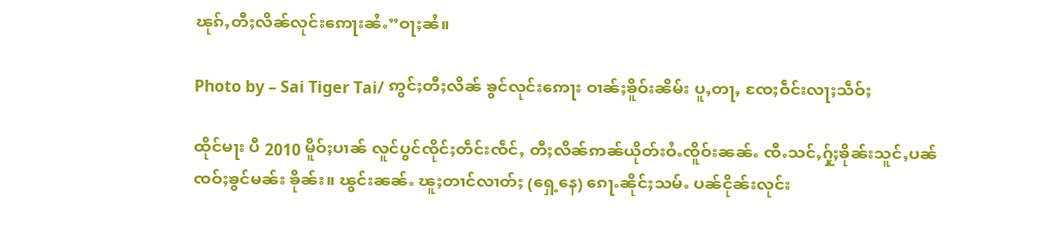ၽုၵ်ႇတီႈလိၼ်လုင်းဢေႃးၼႆႉ”ဝႃႈၼႆ။

Photo by – Sai Tiger Tai/ ဢွင်ႈတီႈလိၼ် ၶွင်လုင်းဢေႃး ဝၢၼ်ႈၶိူဝ်းၼိမ်း ပူႇတႃႇ ၸႄႈဝဵင်းလႃႈသဵဝ်ႈ

ထိုင်မႃး ပီ 2010 မိူဝ်ႈပၢၼ် လူင်ပွင်ၸိုင်ႈတဵင်းၸဵင်ႇ တီႈလိၼ်ဢၼ်ယိုတ်းဝႆႉၸိူဝ်းၼၼ်ႉ ၸီႉသင်ႇႁႂ်ႈၶိုၼ်းသူင်ႇပၼ် ၸဝ်ႈၶွင်မၼ်း ၶိုၼ်း။ ၽွင်းၼၼ်ႉ ၽူႈတၢင်လၢတ်ႈ (ရှေ့နေ) ၵေႃႉၼိုင်ႈသမ်ႉ ပၼ်ငိုၼ်းလုင်း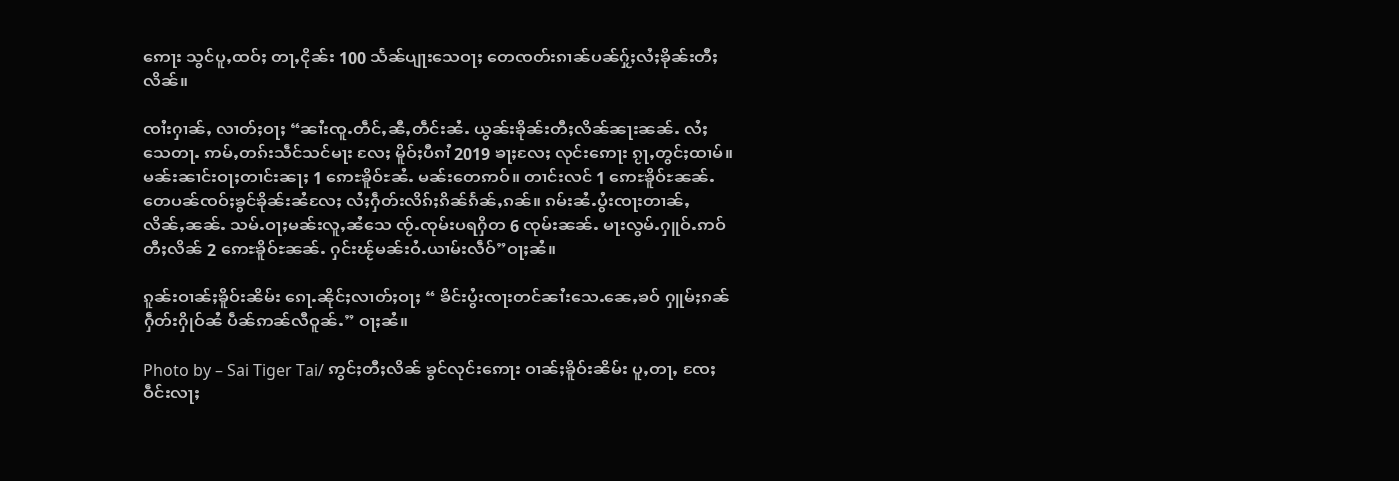ဢေႃး သွင်ပူႇထဝ်ႈ တႃႇငိုၼ်း 100 သႅၼ်ပျႃးသေဝႃႈ တေၸတ်းၵၢၼ်ပၼ်ႁႂ်ႈလႆႈၶိုၼ်းတီႈလိၼ်။

ၸၢႆးႁၢၼ်ႇ လၢတ်ႈဝႃႈ “ၼၢႆးၸူႉတဵင်ႇၼီႇတဵင်းၼႆႉ ယွၼ်းၶိုၼ်းတီႈလိၼ်ၼႃးၼၼ်ႉ လႆႈသေတႃႉ ဢမ်ႇတၵ်းသဵင်သင်မႃး လႄႈ မိူဝ်ႈပီၵၢႆ 2019 ၶႃႈလႄႈ လုင်းဢေႃး ၵႂႃႇတွင်ႈထၢမ်။ မၼ်းၼၢင်းဝႃႈတၢင်းၼႃႈ 1 ဢေႊၶိူဝ်ႊၼႆႉ မၼ်းတေဢဝ်။ တၢင်းလင် 1 ဢေႊၶိူဝ်ႊၼၼ်ႉ တေပၼ်ၸဝ်ႈၶွင်ၶိုၼ်းၼႆလႄႈ လႆႈႁဵတ်းလိၵ်ႈၵိၼ်ၵႅၼ်ႇၵၼ်။ ၵမ်းၼႆႉပွႆးၸႃးတၢၼ်ႇ လိၼ်ႇၼၼ်ႉ သမ်ႉဝႃႈမၼ်းလူႇၼႆသေ ၸႂ်ႉၸုမ်းပရႁိတ 6 ၸုမ်းၼၼ်ႉ မႃးလွမ်ႉႁူဝ်ႉဢဝ် တီႈလိၼ် 2 ဢေႊၶိူဝ်ႊၼၼ်ႉ ႁင်းၽႂ်မၼ်းဝႆႉယၢမ်းလဵဝ်”ဝႃႈၼႆ။

ၵူၼ်းဝၢၼ်ႈၶိူဝ်းၼိမ်း ၵေႃႉၼိုင်ႈလၢတ်ႈဝႃႈ “ ၶိင်းပွႆးၸႃးတင်ၼၢႆးသေႉၼေႇၶဝ် ႁူမ်ႈၵၼ်ႁဵတ်းႁိုဝ်ၼႆ ပဵၼ်ဢၼ်လီဝူၼ်ႉ” ဝႃႈၼႆ။

Photo by – Sai Tiger Tai/ ဢွင်ႈတီႈလိၼ် ၶွင်လုင်းဢေႃး ဝၢၼ်ႈၶိူဝ်းၼိမ်း ပူႇတႃႇ ၸႄႈဝဵင်းလႃႈ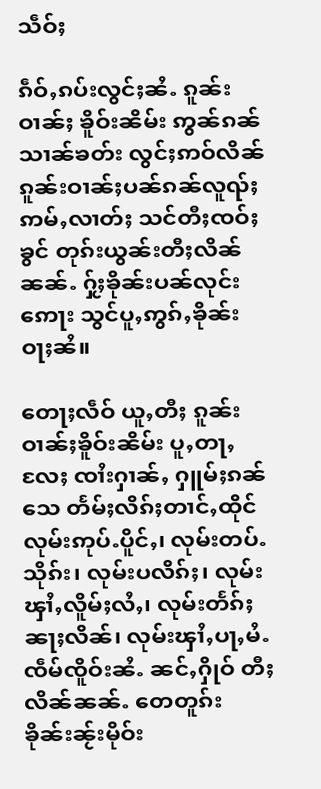သဵဝ်ႈ

ၵဵဝ်ႇၵပ်းလွင်ႈၼႆႉ ၵူၼ်းဝၢၼ်ႈ ၶိူဝ်းၼိမ်း ဢွၼ်ၵၼ်သၢၼ်ၶတ်း လွင်ႈဢဝ်လိၼ်ၵူၼ်းဝၢၼ်ႈပၼ်ၵၼ်လူၺ်ႈဢမ်ႇလၢတ်ႈ သင်တီႈၸဝ်ႈၶွင် တုၵ်းယွၼ်းတီႈလိၼ်ၼၼ်ႉ ႁႂ်ႈၶိုၼ်းပၼ်လုင်းဢေႃး သွင်ပူႇဢွၵ်ႇၶိုၼ်း ဝႃႈၼႆ။

တေႃႈလဵဝ် ယူႇတီႈ ၵူၼ်းဝၢၼ်ႈၶိူဝ်းၼိမ်း ပူႇတႃႇလႄႈ ၸၢႆးႁၢၼ်ႇ ႁူမ်ႈၵၼ်သေ တႅမ်ႈလိၵ်ႈတၢင်ႇထိုင် လုမ်းဢုပ်ႉပိူင်ႇ၊ လုမ်းတပ်ႉသိုၵ်း၊ လုမ်းပလိၵ်ႈ၊ လုမ်းၾၢႆႇလိူမ်ႈလႆႇ၊ လုမ်းတႅၵ်ႈၼႃႈလိၼ်၊ လုမ်းၾၢႆႇပႃႇမႆႉ ၸဵမ်ၸိူဝ်းၼႆႉ ၼင်ႇႁိုဝ် တီႈ လိၼ်ၼၼ်ႉ တေတူၵ်းၶိုၼ်းၼႂ်းမိုဝ်း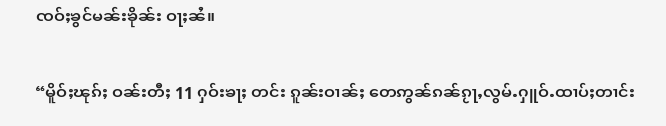ၸဝ်ႈၶွင်မၼ်းၶိုၼ်း ဝႃႈၼႆ။

“မိူဝ်ႈၽုၵ်ႈ ဝၼ်းတီႈ 11 ႁဝ်းၶႃႈ တင်း ၵူၼ်းဝၢၼ်ႈ တေဢွၼ်ၵၼ်ၵႂႃႇလွမ်ႉႁူဝ်ႉထၢပ်ႈတၢင်း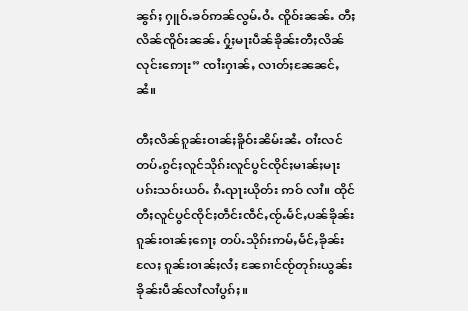ၼွၵ်ႈ ႁူဝ်ႉၶဝ်ဢၼ်လွမ်ႉဝႆႉ ၸိူဝ်းၼၼ်ႉ တီႈလိၼ်ၸိူဝ်းၼၼ်ႉ ႁႂ်ႈမႃးပဵၼ်ၶိုၼ်းတီႈလိၼ်လုင်းဢေႃး” ၸၢႆးႁၢၼ်ႇ လၢတ်ႈၼႄၼင်ႇၼႆ။

တီႈလိၼ်ၵူၼ်းဝၢၼ်ႈၶိူဝ်းၼိမ်းၼႆႉ ဝၢႆးလင်တပ်ႉၵွင်ႈလူင်သိုၵ်းလူင်ပွင်ၸိုင်ႈမၢၼ်ႈမႃးပၵ်းသဝ်းယဝ်ႉ ၵႆႉၺႃးယိုတ်း ဢဝ် လၢႆ။ ထိုင်တီႈလူင်ပွင်ၸိုင်ႈတဵင်းၸဵင်ႇၸႂ်ႉမႅင်ႇပၼ်ၶိုၼ်းၵူၼ်းဝၢၼ်ႈၵေႃႈ တပ်ႉသိုၵ်းဢမ်ႇမႅင်ႇၶိုၼ်းလႄႈ ၵူၼ်းဝၢၼ်ႈလႆႈ ၼႄၵၢင်ၸႂ်တုၵ်းယွၼ်းၶိုၼ်းပဵၼ်လၢႆလၢႆပွၵ်ႈ။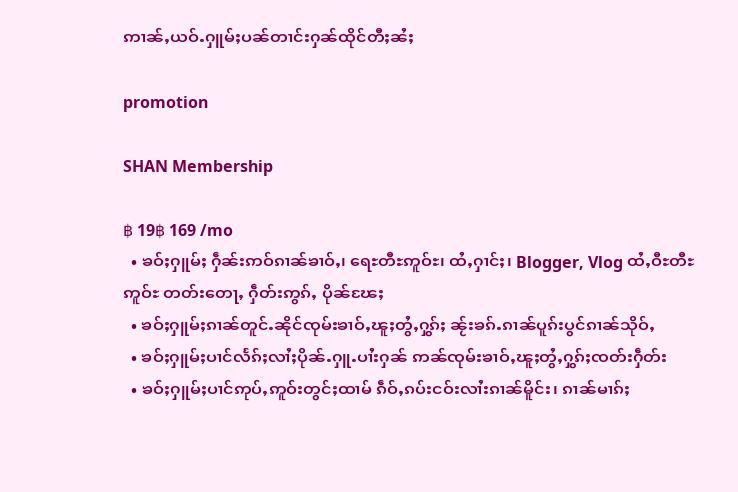ဢၢၼ်ႇယဝ်ႉႁူမ်ႈပၼ်တၢင်းႁၼ်ထိုင်တီႈၼႆႈ

promotion

SHAN Membership

฿ 19฿ 169 /mo
  • ၶဝ်ႈႁူမ်ႈ ႁဵၼ်းဢဝ်ၵၢၼ်ၶၢဝ်ႇ၊ ရေႊတီႊဢူဝ်ႊ၊ ထႆႇႁၢင်ႈ၊ Blogger, Vlog ထႆႇဝီႊတီႊဢူဝ်ႊ တတ်းတေႃႇ ႁဵတ်းဢွၵ်ႇ ပိုၼ်ၽႄႈ
  • ၶဝ်ႈႁူမ်ႈၵၢၼ်တူင်ႉၼိုင်ၸုမ်းၶၢဝ်ႇၽူႈတွႆႇႁွၵ်ႈ ၼႂ်းၶၵ်ႉၵၢၼ်ပူၵ်းပွင်ၵၢၼ်သိုဝ်ႇ
  • ၶဝ်ႈႁူမ်ႈပၢင်လႅၵ်ႈလၢႆႈပိုၼ်ႉႁူႉပၢႆးႁၼ် ဢၼ်ၸုမ်းၶၢဝ်ႇၽူႈတွႆႇႁွၵ်ႈၸတ်းႁဵတ်း
  • ၶဝ်ႈႁူမ်ႈပၢင်ဢုပ်ႇဢူဝ်းတွင်ႈထၢမ် ၵဵဝ်ႇၵပ်းငဝ်းလၢႆးၵၢၼ်မိူင်း၊ ၵၢၼ်မၢၵ်ႈ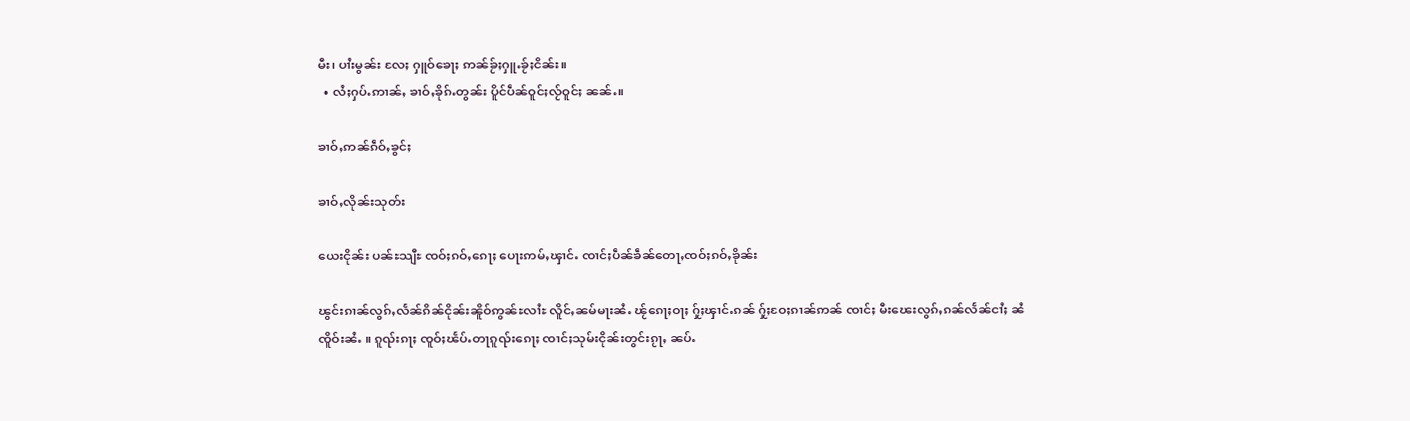မီး၊ ပၢႆးမွၼ်း လႄႈ ႁူဝ်ၶေႃႈ ဢၼ်ၶႂ်ႈႁူႉၶႂ်ႈငိၼ်း။
  • လႆႈႁပ်ႉဢၢၼ်ႇ ၶၢဝ်ႇၶိုၵ်ႉတွၼ်း ပိူင်ပဵၼ်ဝူင်ႈလႂ်ဝူင်ႈ ၼၼ်ႉ။

ၶၢဝ်ႇဢၼ်ၵဵဝ်ႇၶွင်ႈ

ၶၢဝ်ႇလိုၼ်းသုတ်း

ယေးငိုၼ်း ပၼ်ႊသျီႊ ၸဝ်ႈၵဝ်ႇၵေႃႈ ပေႃးဢမ်ႇၾၢင်ႉ ၸၢင်ႈပဵၼ်ၶဵၼ်တေႃႇၸဝ်ႈၵဝ်ႇၶိုၼ်း

ၽွင်းၵၢၼ်လွၵ်ႇလႅၼ်ၵိၼ်ငိုၼ်းၼိူဝ်ဢွၼ်ႊလၢႆႊ လိူင်ႇၼမ်မႃးၼႆႉ ၽႂ်ၵေႃႈဝႃႈ ႁႂ်ႈၾၢင်ႉၵၼ် ႁႂ်ႈဝႄႈၵၢၼ်ဢၼ် ၸၢင်ႈ မီးၽေးလွၵ်ႇၵၼ်လႅၼ်ငၢႆႈ ၼႆၸိူဝ်းၼႆႉ ။ ၵူၺ်းၵႃႈ ၸူဝ်ႈၽႅပ်ႉတႃၵူၺ်းၵေႃႈ ၸၢင်ႈသုမ်းငိုၼ်းတွင်းၵႂႃႇ ၼပ်ႉ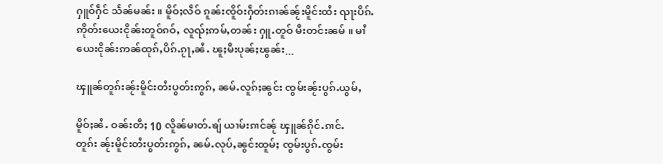ႁူဝ်ႁဵင် သႅၼ်မၼ်း ။ မိူဝ်ႈလဵဝ် ၵူၼ်းၸိူဝ်းႁဵတ်းၵၢၼ်ၼႂ်းမိူင်းထႆး ၺႃးပိၵ်ႉဢိုတ်းယေးငိုၼ်းတူဝ်ၵဝ်ႇ လူၺ်ႈဢမ်ႇတၼ်း ႁူႉတူဝ် မီးတင်းၼမ် ။ မၢႆယေးငိုၼ်းဢၼ်ထုၵ်ႇပိၵ်ႉၵႂႃႇၼႆႉ ၽူႈမီးပုၼ်ႈၽွၼ်း...

ၾူၼ်တူၵ်းၼႂ်းမိူင်းတႆးပွတ်းဢွၵ်ႇ ၼမ်ႉလူၵ်ႈၼွင်း ၸွမ်းၼႂ်းပွၵ်ႉယွမ်ႇ

မိူဝ်ႈၼႆႉ ဝၼ်းတီႈ 10 လိူၼ်မၢတ်ႉၶျ် ယၢမ်းၵၢင်ၼႂ် ၾူၼ်ၵိုင်ႉၵၢင်ႉတူၵ်း ၼႂ်းမိူင်းတႆးပွတ်းဢွၵ်ႇ ၼမ်ႉလုပ်ႇၼွင်းထူမ်ႈ ၸွမ်းပွၵ်ႉၸွမ်း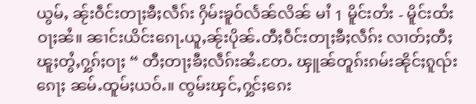ယွမ်ႇ ၼႂ်းဝဵင်းတႃႈၶီႈလဵၵ်း ႁိမ်းၶူဝ်လႅၼ်လိၼ် မၢႆ 1 မိူင်းတႆး - မိူင်းထႆး ဝႃႈၼႆ။ ၼၢင်းယိင်းၵေႃႉယူႇၼႂ်းပိုၼ်ႉတီႈဝဵင်းတႃႈၶီႈလဵၵ်း လၢတ်ႈတီႈၽူႈတွႆႇႁွၵ်ႈဝႃႈ “ တီႈတႃႈၶီႈလဵၵ်းၼႆႉတႄႉ ၾူၼ်တူၵ်းၵမ်းၼိုင်ႈၵူၺ်းၵေႃႈ ၼမ်ႉထူမ်ႈယဝ်ႉ။ ၸွမ်းၾင်ႇႁွင်ႈၵေး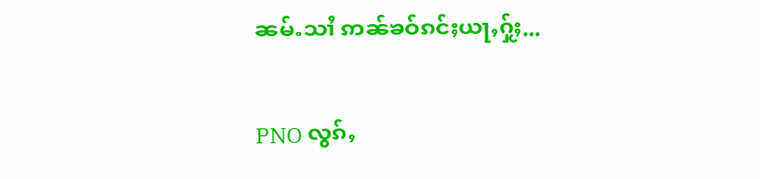ၼမ်ႉသၢႆ ဢၼ်ၶဝ်ၵင်ႈယႃႇႁႂ်ႈ...

PNO လွၵ်ႇ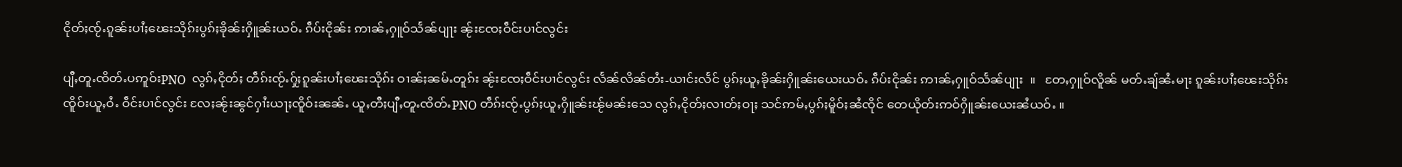ငိုတ်ႈၸႂ်ႉၵူၼ်းပၢႆႈၽေးသိုၵ်းပွၵ်ႈၶိုၼ်းႁိူၼ်းယဝ်ႉ ၵဵပ်းငိုၼ်း ဢၢၼ်ႇႁူဝ်သႅၼ်ပျႃး ၼႂ်းၸႄႈဝဵင်းပၢင်လွင်း

ပျီႇတူႉၸိတ်ႉပဢူဝ်းPNO  လွၵ်ႇငိုတ်ႈ တဵၵ်းၸႂ်ႉႁႂ်ႈၵူၼ်းပၢႆႈၽေးသိုၵ်း ဝၢၼ်ႈၼမ်ႉတူၵ်း ၼႂ်းၸႄႈဝဵင်းပၢင်လွင်း လႅၼ်လိၼ်တႆး-ယၢင်းလႅင် ပွၵ်ႈယူႇၶိုၼ်းႁိူၼ်းယေးယဝ်ႉ ၵဵပ်းငိုၼ်း ဢၢၼ်ႇႁူဝ်သႅၼ်ပျႃး  ။   တႄႇႁူဝ်လိူၼ် မတ်ႉၶျ်ၼႆႉမႃး ၵူၼ်းပၢႆႈၽေးသိုၵ်း ၸိူဝ်းယူႇဝႆႉ ဝဵင်းပၢင်လွင်း လႄႈၼႂ်းၼွင်ႁၢႆးယႃႈၸိူဝ်းၼၼ်ႉ ယူႇတီႈပျီႇတူႉၸိတ်ႉPNO တဵၵ်းၸႂ်ႉပွၵ်ႈယူႇႁိူၼ်းၽႂ်မၼ်းသေ လွၵ်ႇငိုတ်ႈလၢတ်ႈဝႃႈ သင်ဢမ်ႇပွၵ်ႈမိူဝ်ႈၼႆၸိုင် တေယိုတ်းဢဝ်ႁိူၼ်းယေးၼႆယဝ်ႉ ။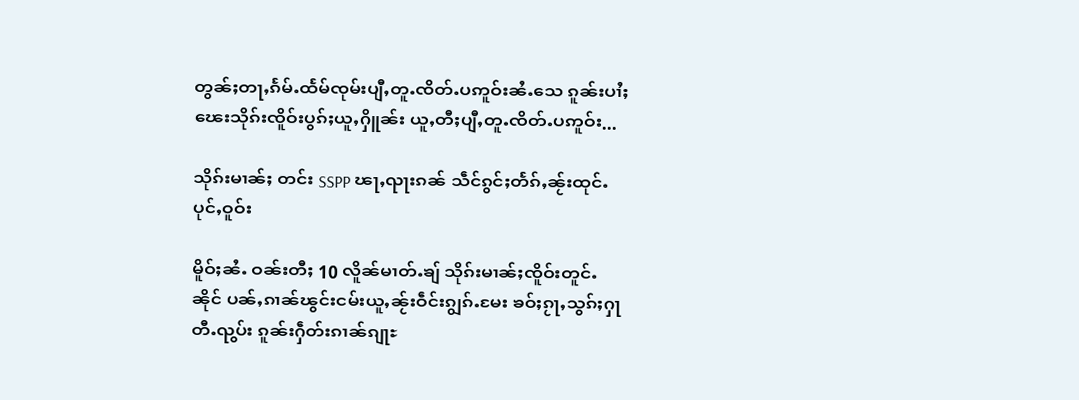တွၼ်ႈတႃႇၵႅမ်ႉထႅမ်ၸုမ်းပျီႇတူႉၸိတ်ႉပဢူဝ်းၼႆႉသေ ၵူၼ်းပၢႆႈၽေးသိုၵ်းၸိူဝ်းပွၵ်ႈယူႇႁိူၼ်း ယူႇတီႈပျီႇတူႉၸိတ်ႉပဢူဝ်း...

သိုၵ်းမၢၼ်ႈ တင်း SSPP ၽႃႇၺႃးၵၼ် သဵင်ၵွင်ႈတႅၵ်ႇၼႂ်းထုင်ႉပုင်ႇဝူဝ်း

မိူဝ်ႈၼႆႉ ဝၼ်းတီႈ 10 လိူၼ်မၢတ်ႉၶျ် သိုၵ်းမၢၼ်ႈၸိူဝ်းတူင်ႉၼိုင် ပၼ်ႇၵၢၼ်ၽွင်းငမ်းယူႇၼႂ်းဝဵင်းၵျွၵ်ႉမႄး ၶဝ်ႈၵႂႃႇသွၵ်ႈႁႃတီႉၺွပ်း ၵူၼ်းႁဵတ်းၵၢၼ်ၵျႃႊ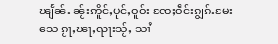ၽျႅၼ်ႉ ၼႂ်းဢိူင်ႇပုင်ႇဝူဝ်း ၸႄႈဝဵင်းၵျွၵ်ႉမႄးသေ ၵႂႃႇၽႃႇၺႃးသႂ်ႇ သၢႆ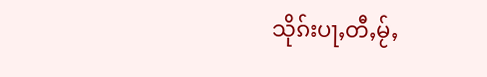သိုၵ်းပႃႇတီႇမႂ်ႇ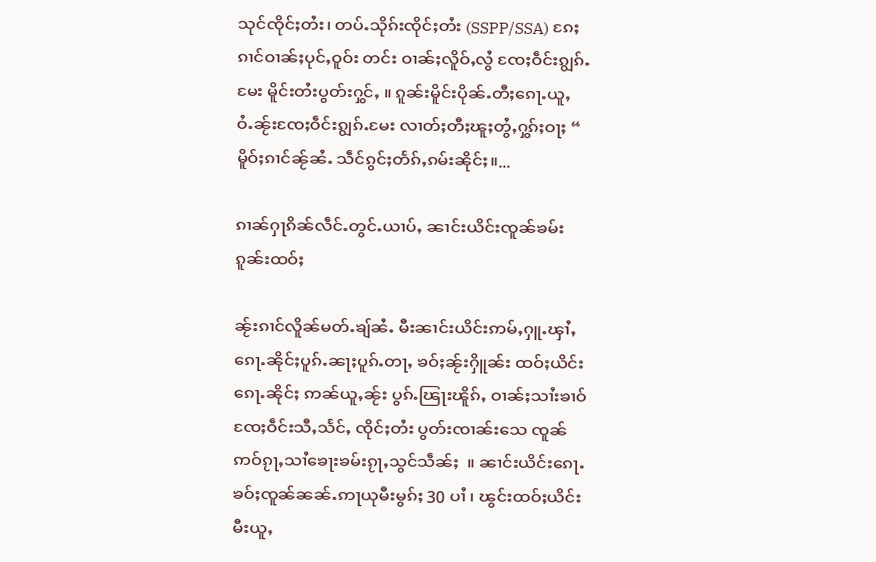သုင်ၸိုင်ႈတႆး၊ တပ်ႉသိုၵ်းၸိုင်ႈတႆး (SSPP/SSA) ၵႄႈၵၢင်ဝၢၼ်ႈပုင်ႇဝူဝ်း တင်း ဝၢၼ်ႈလိူဝ်ႇလွႆ ၸႄႈဝဵင်းၵျွၵ်ႉမႄး မိူင်းတႆးပွတ်းႁွင်ႇ ။ ၵူၼ်းမိူင်းပိုၼ်ႉတီႈၵေႃႉယူႇဝႆႉၼႂ်းၸႄႈဝဵင်းၵျွၵ်ႉမႄး လၢတ်ႈတီႈၽူႈတွႆႇႁွၵ်ႈဝႃႈ “ မိူဝ်ႈၵၢင်ၼႂ်ၼႆႉ သဵင်ၵွင်ႈတႅၵ်ႇၵမ်းၼိုင်ႈ။...

ၵၢၼ်ႁႃၵိၼ်လဵင်ႉတွင်ႉယၢပ်ႇ ၼၢင်းယိင်းၸူၼ်ၶမ်းၵူၼ်းထဝ်ႈ

ၼႂ်းၵၢင်လိူၼ်မတ်ႉၶျ်ၼႆႉ မီးၼၢင်းယိင်းဢမ်ႇႁူႉၾၢႆႇၵေႃႉၼိုင်ႈပူၵ်ႉၼႃႈပူၵ်ႉတႃႇ ၶဝ်ႈၼႂ်းႁိူၼ်း ထဝ်ႈယိင်းၵေႃႉၼိုင်ႈ ဢၼ်ယူႇၼႂ်း ပွၵ်ႉၽြႃးၽိူၵ်ႇ ဝၢၼ်ႈသၢႆးၶၢဝ် ၸႄႈဝဵင်းသီႇသႅင်ႇ ၸိုင်ႈတႆး ပွတ်းၸၢၼ်းသေ ၸူၼ်ဢဝ်ၵႂႃႇသၢႆၶေႃးၶမ်းၵႂႃႇသွင်သဵၼ်ႈ  ။ ၼၢင်းယိင်းၵေႃႉၶဝ်ႈၸူၼ်ၼၼ်ႉဢႃယုမီးမွၵ်ႈ 30 ပၢႆ ၊ ၽွင်းထဝ်ႈယိင်းမီးယူႇ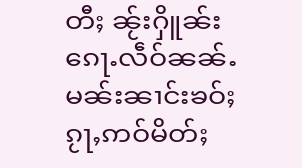တီႈ ၼႂ်းႁိူၼ်း ၵေႃႉလဵဝ်ၼၼ်ႉ မၼ်းၼၢင်းၶဝ်ႈၵႂႃႇဢဝ်မိတ်ႈ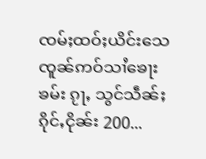ၸမ်ႈထဝ်ႈယိင်းသေ ၸူၼ်ဢဝ်သၢႆၶေႃးၶမ်း ၵႂႃႇ သွင်သဵၼ်ႈ ၵိုင်ႇငိုၼ်း 200...